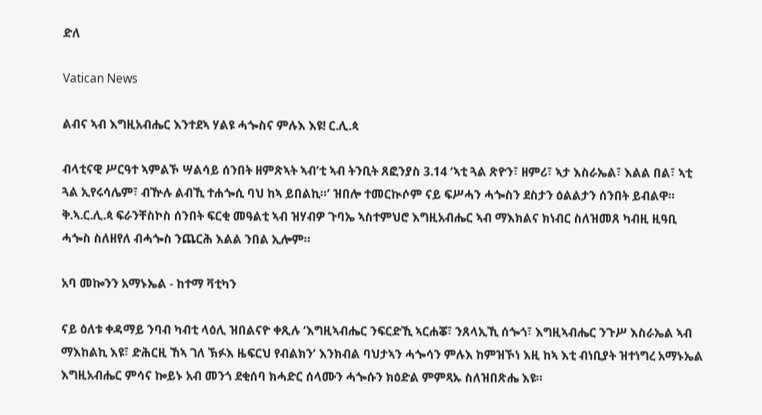ድለ

Vatican News

ልብና ኣብ እግዚአብሔር እንተደኣ ሃልዩ ሓጐስና ምሉእ እዩ! ር.ሊ.ጳ

ብላቲናዊ ሥርዓተ ኣምልኾ ሣልሳይ ሰንበት ዘምጽኣት ኣብ’ቲ ኣብ ትንቢት ጸፎንያስ 3.14 ‘ኣቲ ጓል ጽዮን፣ ዘምሪ፣ ኣታ እስራኤል፣ እልል በል፣ ኣቲ ጓል ኢየሩሳሌም፣ ብዅሉ ልብኺ ተሐጐሲ ባህ ከኣ ይበልኪ።’ ዝበሎ ተመርኲሶም ናይ ፍሥሓን ሓጐስን ደስታን ዕልልታን ሰንበት ይብልዋ። ቅ.ኣ.ር.ሊ.ጳ ፍራንቸስኮስ ሰንበት ፍርቂ መዓልቲ ኣብ ዝሃብዎ ጉባኤ ኣስተምህሮ እግዚአብሔር ኣብ ማእክልና ክነብር ስለዝመጸ ካብዚ ዚዓቢ ሓጐስ ስለዘየለ ብሓጐስ ንጨርሕ እልል ንበል ኢሎም።

አባ መኰንን አማኑኤል - ከተማ ቫቲካን

ናይ ዕለቱ ቀዳማይ ንባብ ካብቲ ላዕሊ ዝበልናዮ ቀጺሉ ‘እግዚኣብሔር ንፍርድኺ ኣርሐቖ፣ ንጸላኢኺ ሰጐጎ፣ እግዚኣብሔር ንጉሥ እስራኤል ኣብ ማእከልኪ እዩ፣ ድሕርዚ ኸኣ ገለ ኽፉእ ዜፍርህ የብልክን’ እንክብል ባህታኣን ሓጐሳን ምሉእ ከምዝኾነ እዚ ከኣ እቲ ብነቢያት ዝተነግረ አማኑኤል እግዚአብሔር ምሳና ኰይኑ አብ መንጎ ደቂሰባ ክሓድር ሰላሙን ሓጐሱን ክዕድል ምምጻኡ ስለዝበጽሔ እዩ።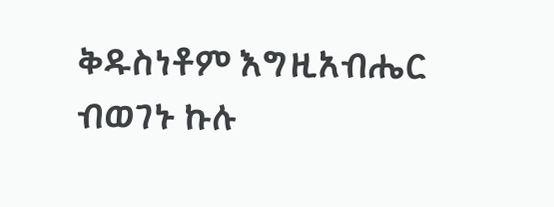ቅዱስነቶም እግዚአብሔር ብወገኑ ኩሉ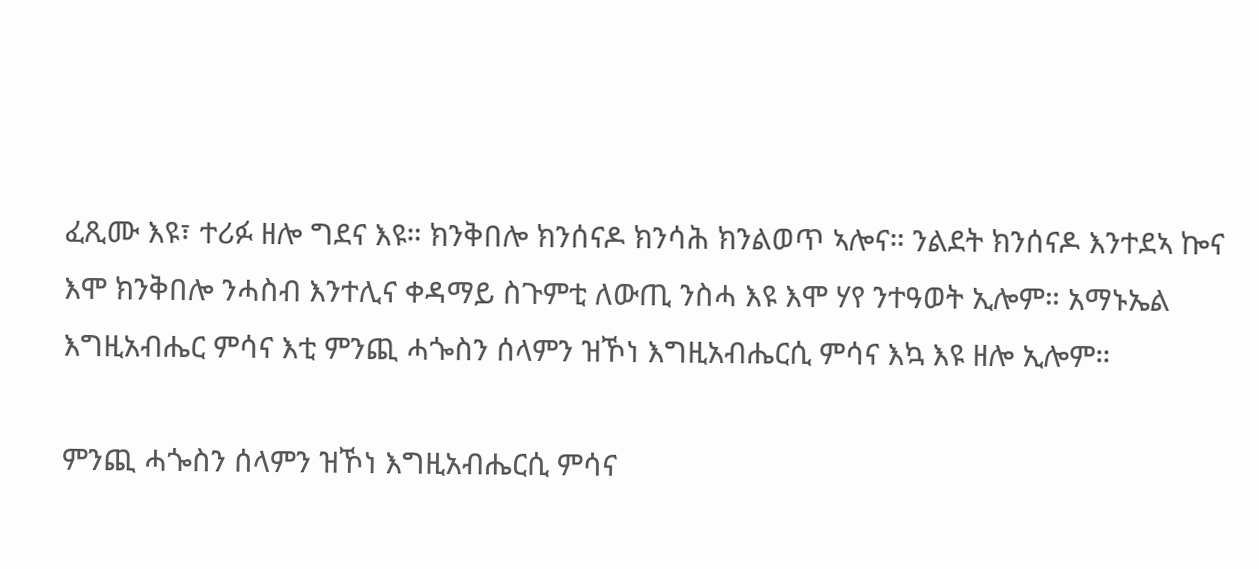ፈጺሙ እዩ፣ ተሪፉ ዘሎ ግደና እዩ። ክንቅበሎ ክንሰናዶ ክንሳሕ ክንልወጥ ኣሎና። ንልደት ክንሰናዶ እንተደኣ ኰና እሞ ክንቅበሎ ንሓስብ እንተሊና ቀዳማይ ስጉምቲ ለውጢ ንስሓ እዩ እሞ ሃየ ንተዓወት ኢሎም። አማኑኤል እግዚአብሔር ምሳና እቲ ምንጪ ሓጐስን ሰላምን ዝኾነ እግዚአብሔርሲ ምሳና እኳ እዩ ዘሎ ኢሎም።

ምንጪ ሓጐስን ሰላምን ዝኾነ እግዚአብሔርሲ ምሳና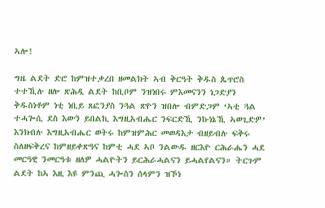ኣሎ!

ግዜ ልደት ድሮ ከምዝተቃረበ ዘመልክት ኣብ ቅርዓት ቅዱስ ጴጥሮስ ተተኺሉ ዘሎ ጽሕዲ ልደት ከቢቦም ንዝነበሩ ምእመናንን ነጋድያን ቅዱስነቶም ነቲ ነቢይ ጸፎንያስ ንጓል ጽዮን ዝበሎ ብምድጋም ‘ኣቲ ጓል ተሓጐሲ ደስ እውን ይበልኪ እግዚአብሔር ንፍርድኺ ንኩነኔኺ ኣወጊድዎ’ እንክብሉ እግዚአብሔር ወትሩ ከምዝምሕር መወዳእታ ብዘይብሉ ፍቅሩ ስለዘፍቅረና ከምዘይቀጽዓና ከምቲ ሓደ ኣቦ ንልውዱ ዘርእዮ ርሕራሔን ሓደ መርዓዊ ንመርዓቱ ዘለዎ ሓልዮትን ይርሕራሓልናን ይሓልየልናን። ትርጉም ልደት ከኣ እዚ እዩ ምንጪ ሓጐስን ሰላምን ዝኾነ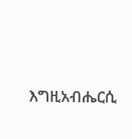እግዚአብሔርሲ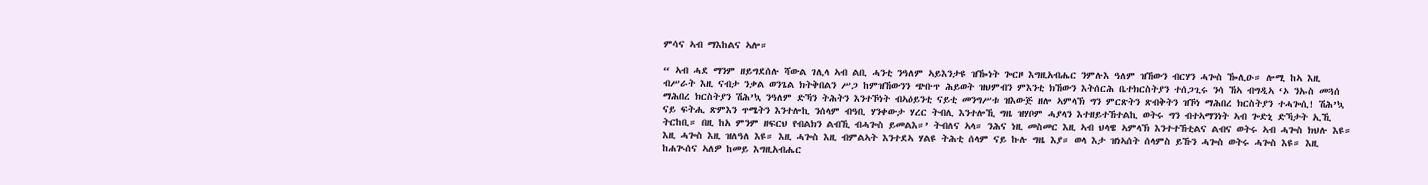ምሳና ኣብ ማእከልና ኣሎ።

“ ኣብ ሓደ ማንም ዘይግደሰሉ ሻውል ገሊላ ኣብ ልቢ ሓንቲ ንዓለም ኣይእንታዩ ዝዀነት ጐርዞ እግዚአብሔር ንምሉእ ዓለም ዝኸውን ብርሃን ሓጐስ ዀሊዑ። ሎሚ ከኣ እዚ ብሥራት እዚ ናብታ ንቃል ወንጌል ክትቅበልን ሥጋ ከምዝኸውንን ጭቡጥ ሕይወት ዝህምብን ምእንቲ ክኸውን እትሰርሕ ቤተክርስትያን ተሰጋጊሩ ንሳ ኸኣ ብግዲኣ ‘ኦ ንኡስ መጓሰ ማሕበረ ክርስትያን ሽሕ’ኳ ንዓለም ድኻን ትሕትን እንተኾነት ብኣዕይንቲ ናይቲ መንግሥቱ ዝእውጅ ዘሎ ኣምላኽ ግን ምርጽትን ጽብቅትን ዝኾነ ማሕበረ ክርስትያን ተሓጐሲ! ሽሕ’ኳ ናይ ፍትሒ ጽምእን ጥሜትን እንተሎኪ ንሰላም ብዓቢ ሃንቀውታ ሃረር ትብሊ እንተሎኺ ግዜ ዝሃቦም ሓያላን እተዘይተኸተልኪ ወትሩ ግን ብተኣማንነት ኣብ ጐድኒ ድኻታት ኢኺ ትርከቢ። በዚ ከአ ምንም ዘፍርህ የብልክን ልብኺ ብሓጐስ ይመልእ።’ ትብለና ኣላ። ንሕና ነዚ መስመር እዚ ኣብ ህላዌ ኣምላኽ እንተተኸቲልና ልብና ወትሩ ኣብ ሓጐስ ክህሉ እዩ። እዚ ሓጐስ እዚ ዝለዓለ እዩ። እዚ ሓጐስ እዚ ብምልኣት እንተደኣ ሃልዩ ትሕቲ ሰላም ናይ ኩሉ ግዜ እያ። ወላ እታ ዝነኣሰት ሰላምስ ይኹን ሓጐስ ወትሩ ሓጐስ እዩ። እዚ ከሐጒሰና ኣለዎ ከመይ እግዚአብሔር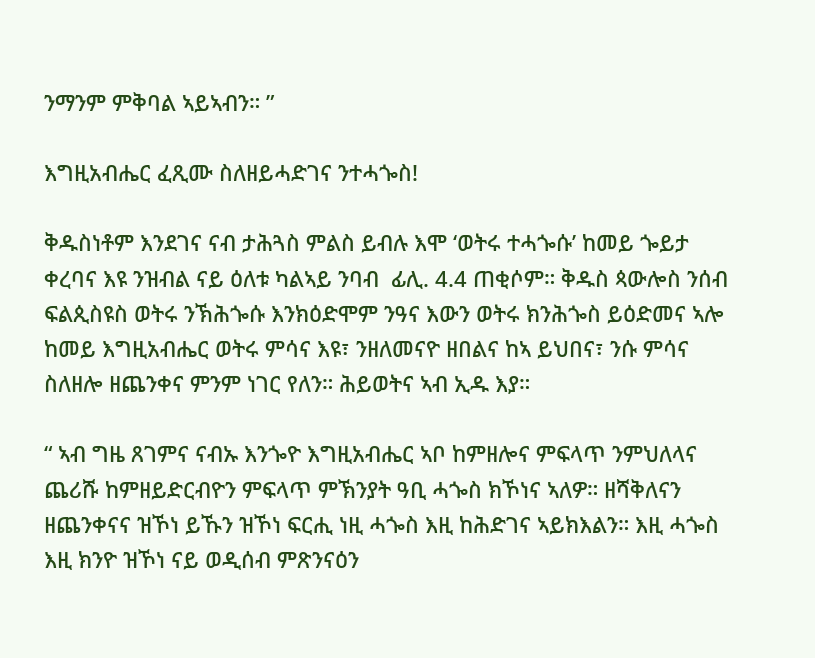ንማንም ምቅባል ኣይኣብን። ”

እግዚአብሔር ፈጺሙ ስለዘይሓድገና ንተሓጐስ!

ቅዱስነቶም እንደገና ናብ ታሕጓስ ምልስ ይብሉ እሞ ‘ወትሩ ተሓጐሱ’ ከመይ ጐይታ ቀረባና እዩ ንዝብል ናይ ዕለቱ ካልኣይ ንባብ  ፊሊ. 4.4 ጠቂሶም። ቅዱስ ጳውሎስ ንሰብ ፍልጲስዩስ ወትሩ ንኽሕጐሱ እንክዕድሞም ንዓና እውን ወትሩ ክንሕጐስ ይዕድመና ኣሎ ከመይ እግዚአብሔር ወትሩ ምሳና እዩ፣ ንዘለመናዮ ዘበልና ከኣ ይህበና፣ ንሱ ምሳና ስለዘሎ ዘጨንቀና ምንም ነገር የለን። ሕይወትና ኣብ ኢዱ እያ።

“ ኣብ ግዜ ጸገምና ናብኡ እንጐዮ እግዚአብሔር ኣቦ ከምዘሎና ምፍላጥ ንምህለላና ጨሪሹ ከምዘይድርብዮን ምፍላጥ ምኽንያት ዓቢ ሓጐስ ክኾነና ኣለዎ። ዘሻቅለናን ዘጨንቀናና ዝኾነ ይኹን ዝኾነ ፍርሒ ነዚ ሓጐስ እዚ ከሕድገና ኣይክእልን። እዚ ሓጐስ እዚ ክንዮ ዝኾነ ናይ ወዲሰብ ምጽንናዕን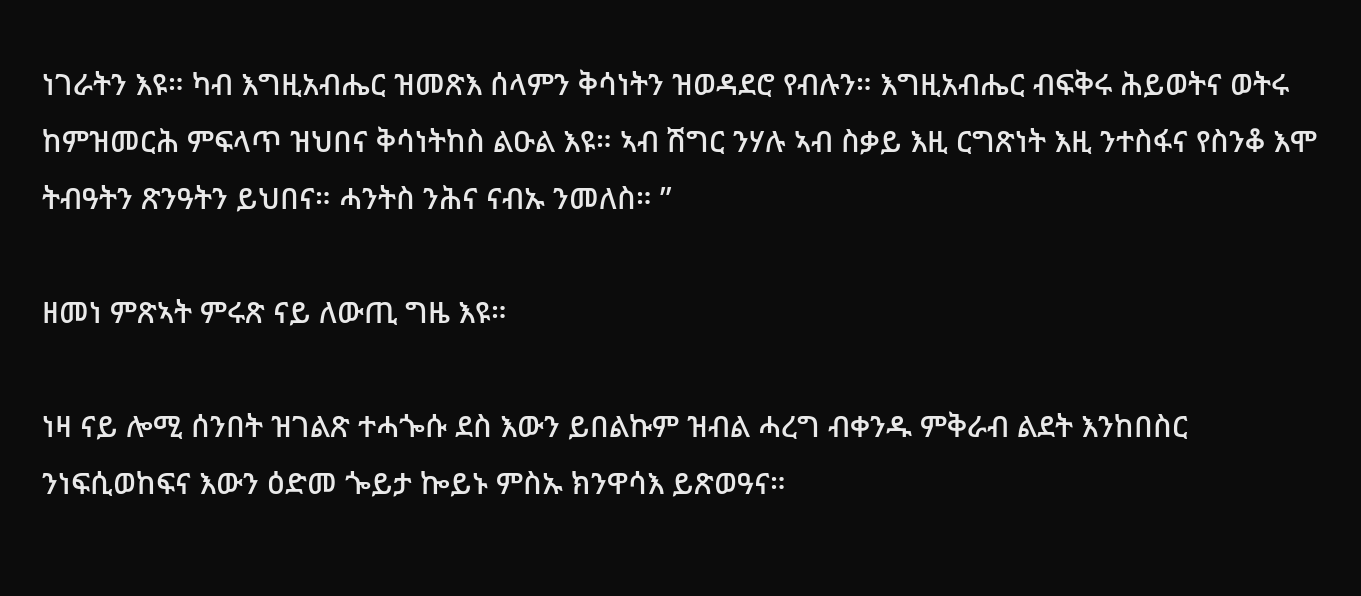ነገራትን እዩ። ካብ እግዚአብሔር ዝመጽእ ሰላምን ቅሳነትን ዝወዳደሮ የብሉን። እግዚአብሔር ብፍቅሩ ሕይወትና ወትሩ ከምዝመርሕ ምፍላጥ ዝህበና ቅሳነትከስ ልዑል እዩ። ኣብ ሽግር ንሃሉ ኣብ ስቃይ እዚ ርግጽነት እዚ ንተስፋና የስንቆ እሞ ትብዓትን ጽንዓትን ይህበና። ሓንትስ ንሕና ናብኡ ንመለስ። ”

ዘመነ ምጽኣት ምሩጽ ናይ ለውጢ ግዜ እዩ።

ነዛ ናይ ሎሚ ሰንበት ዝገልጽ ተሓጐሱ ደስ እውን ይበልኩም ዝብል ሓረግ ብቀንዱ ምቅራብ ልደት እንከበስር ንነፍሲወከፍና እውን ዕድመ ጐይታ ኰይኑ ምስኡ ክንዋሳእ ይጽወዓና።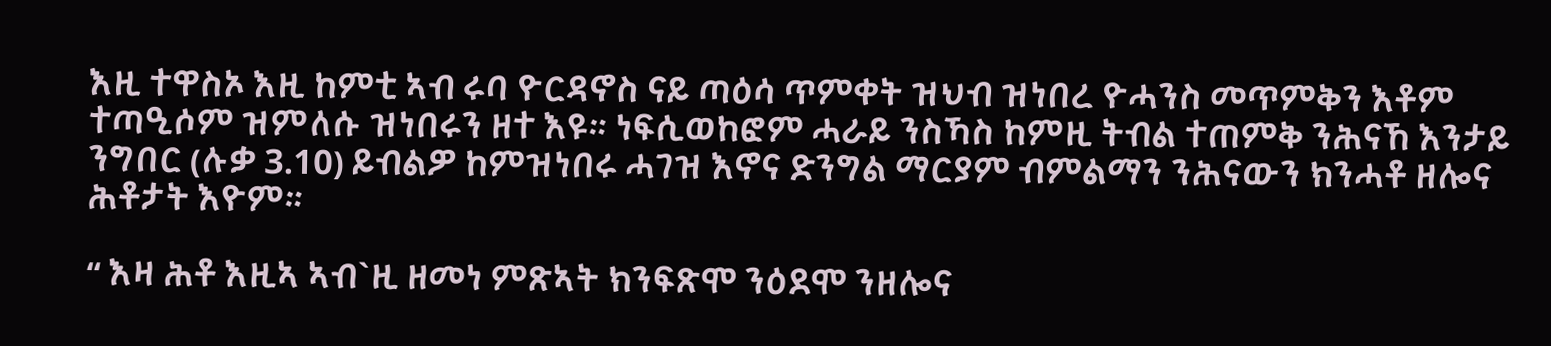እዚ ተዋስኦ እዚ ከምቲ ኣብ ሩባ ዮርዳኖስ ናይ ጣዕሳ ጥምቀት ዝህብ ዝነበረ ዮሓንስ መጥምቅን እቶም ተጣዒሶም ዝምለሱ ዝነበሩን ዘተ እዩ። ነፍሲወከፎም ሓራይ ንስኻስ ከምዚ ትብል ተጠምቅ ንሕናኸ እንታይ ንግበር (ሉቃ 3.10) ይብልዎ ከምዝነበሩ ሓገዝ እኖና ድንግል ማርያም ብምልማን ንሕናውን ክንሓቶ ዘሎና ሕቶታት እዮም።

“ እዛ ሕቶ እዚኣ ኣብ`ዚ ዘመነ ምጽኣት ክንፍጽሞ ንዕደሞ ንዘሎና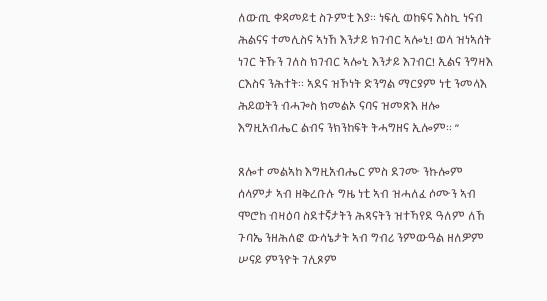ለውጢ ቀዳመይቲ ስጉምቲ እያ። ነፍሲ ወከፍና እስኪ ነናብ ሕልናና ተመሊስና ኣነኸ እንታይ ክገብር ኣሎኒ! ወላ ዝነኣሰት ነገር ትኹን ገለስ ክገብር ኣሎኒ እንታይ እገብር! ኢልና ንግዛእ ርእስና ንሕተት። ኣደና ዝኾነት ድንግል ማርያም ነቲ ንመላእ ሕይወትን ብሓጐስ ክመልኦ ናባና ዝመጽእ ዘሎ እግዚአብሔር ልብና ንክንከፍት ትሓግዘና ኢሎም። ”

ጸሎተ መልኣከ እግዚአብሔር ምስ ደገሙ ንኩሎም ሰላምታ ኣብ ዘቅረቡሉ ግዜ ነቲ ኣብ ዝሓለፈ ሶሙን ኣብ ሞሮከ ብዛዕባ ስደተኛታትን ሕጻናትን ዝተኻየደ ዓለም ለኸ ጉባኤ ንዘሕለፎ ውሳኔታት ኣብ ግብሪ ንምውዓል ዘለዎም ሠናይ ምንዮት ገሊጾም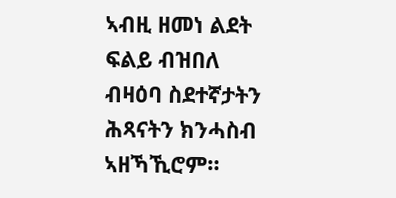ኣብዚ ዘመነ ልደት ፍልይ ብዝበለ ብዛዕባ ስደተኛታትን ሕጻናትን ክንሓስብ ኣዘኻኺሮም።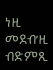ነዚ መደብ’ዚ ብድምጺ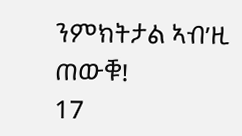ንምክትታል ኣብ’ዚ ጠውቑ!
17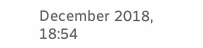December 2018, 18:54